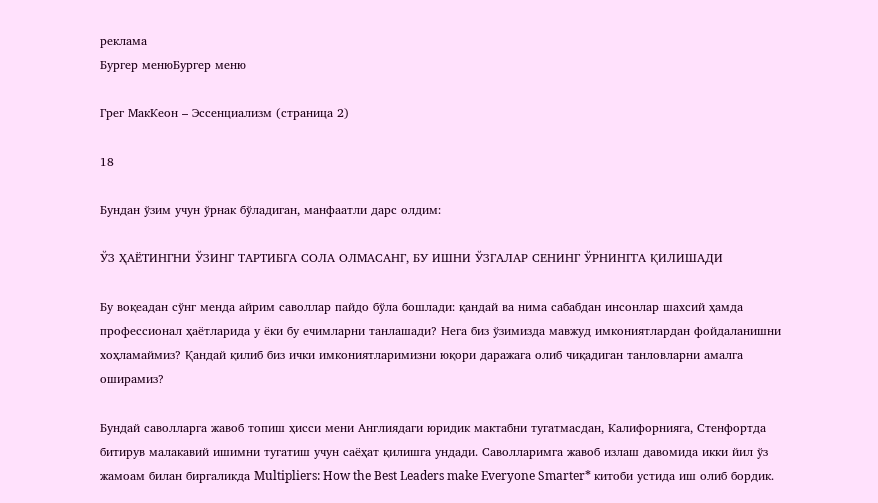реклама
Бургер менюБургер меню

Грег МакКеон – Эссенциализм (страница 2)

18

Бундан ўзим учун ўрнак бўладиган, манфаатли дарс олдим:

ЎЗ ҲАЁТИНГНИ ЎЗИНГ ТАРТИБГА СОЛА ОЛМАСАНГ, БУ ИШНИ ЎЗГАЛАР СЕНИНГ ЎРНИНГГА ҚИЛИШАДИ

Бу воқеадан сўнг менда айрим саволлар пайдо бўла бошлади: қандай ва нима сабабдан инсонлар шахсий ҳамда профессионал ҳаётларида у ёки бу ечимларни танлашади? Нега биз ўзимизда мавжуд имкониятлардан фойдаланишни хоҳламаймиз? Қандай қилиб биз ички имкониятларимизни юқори даражага олиб чиқадиган танловларни амалга оширамиз?

Бундай саволларга жавоб топиш ҳисси мени Англиядаги юридик мактабни тугатмасдан, Калифорнияга, Стенфортда битирув малакавий ишимни тугатиш учун саёҳат қилишга ундади. Саволларимга жавоб излаш давомида икки йил ўз жамоам билан биргаликда Multipliers: How the Best Leaders make Everyone Smarter* китоби устида иш олиб бордик.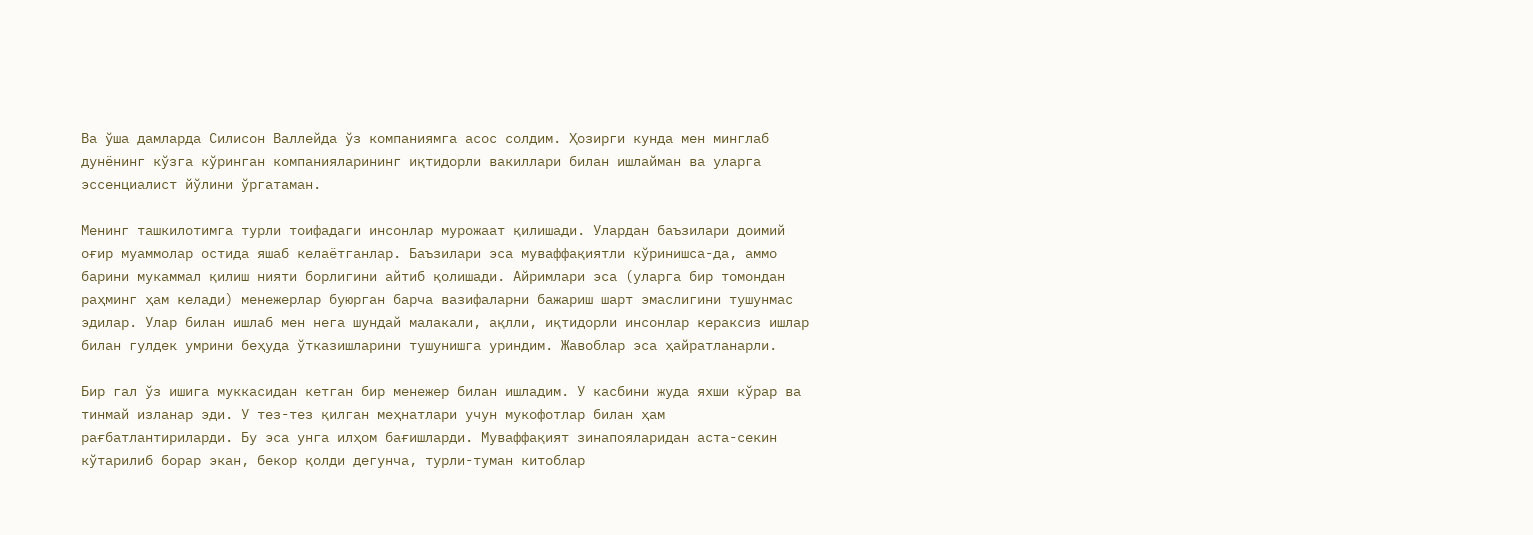Ва ўша дамларда Силиcон Валлейда ўз компаниямга асос солдим. Ҳозирги кунда мен минглаб дунёнинг кўзга кўринган компанияларининг иқтидорли вакиллари билан ишлайман ва уларга эссенциалист йўлини ўргатаман.

Менинг ташкилотимга турли тоифадаги инсонлар мурожаат қилишади. Улардан баъзилари доимий оғир муаммолар остида яшаб келаётганлар. Баъзилари эса муваффақиятли кўринишса-да, аммо барини мукаммал қилиш нияти борлигини айтиб қолишади. Айримлари эса (уларга бир томондан раҳминг ҳам келади) менежерлар буюрган барча вазифаларни бажариш шарт эмаслигини тушунмас эдилар. Улар билан ишлаб мен нега шундай малакали, ақлли, иқтидорли инсонлар кераксиз ишлар билан гулдек умрини беҳуда ўтказишларини тушунишга уриндим. Жавоблар эса ҳайратланарли.

Бир гал ўз ишига муккасидан кетган бир менежер билан ишладим. У касбини жуда яхши кўрар ва тинмай изланар эди. У тез-тез қилган меҳнатлари учун мукофотлар билан ҳам рағбатлантириларди. Бу эса унга илҳом бағишларди. Муваффақият зинапояларидан аста-секин кўтарилиб борар экан, бекор қолди дегунча, турли-туман китоблар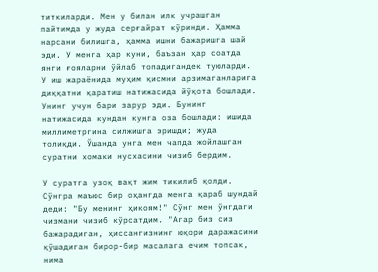титкиларди. Мен у билан илк учрашган пайтимда у жуда серғайрат кўринди. Ҳамма нарсани билишга, ҳамма ишни бажаришга шай эди. У менга ҳар куни, баъзан ҳар соатда янги ғояларни ўйлаб топадигандек туюларди. У иш жараёнида муҳим қисмни арзимаганларига диққатни қаратиш натижасида йўқота бошлади. Унинг учун бари зарур эди. Бунинг натижасида кундан кунга оза бошлади: ишида миллиметргина силжишга эришди; жуда толиқди. Ўшанда унга мен чапда жойлашган суратни хомаки нусхасини чизиб бердим.

У суратга узоқ вақт жим тикилиб қолди. Сўнгра маъюс бир оҳангда менга қараб шундай деди: "Бу менинг ҳикоям!" Сўнг мен ўнгдаги чизмани чизиб кўрсатдим. "Агар биз сиз бажарадиган, ҳиссангизнинг юқори даражасини қўшадиган бирор-бир масалага ечим топсак, нима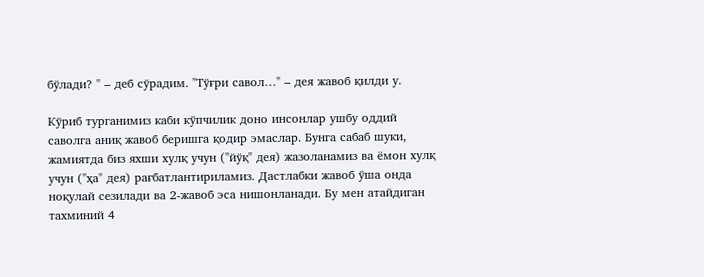бўлади? " – деб сўрадим. "Тўғри савол…" – дея жавоб қилди у.

Кўриб турганимиз каби кўпчилик доно инсонлар ушбу оддий саволга аниқ жавоб беришга қодир эмаслар. Бунга сабаб шуки, жамиятда биз яхши хулқ учун ("йўқ" дея) жазоланамиз ва ёмон хулқ учун ("ҳа" дея) рағбатлантириламиз. Дастлабки жавоб ўша онда ноқулай сезилади ва 2-жавоб эса нишонланади. Бу мен атайдиган тахминий 4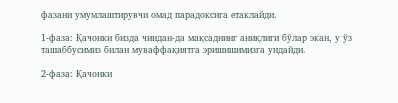фазани умумлаштирувчи омад парадоксига етаклайди.

1-фаза: Қачонки бизда чиндан-да мақсаднинг аниқлиги бўлар экан, у ўз ташаббусимиз билан муваффақиятга эришишимизга ундайди.

2-фаза: Қачонки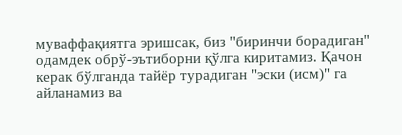муваффақиятга эришсак, биз "биринчи борадиган" одамдек обрў-эътиборни қўлга киритамиз. Қачон керак бўлганда тайёр турадиган "эски (исм)" га айланамиз ва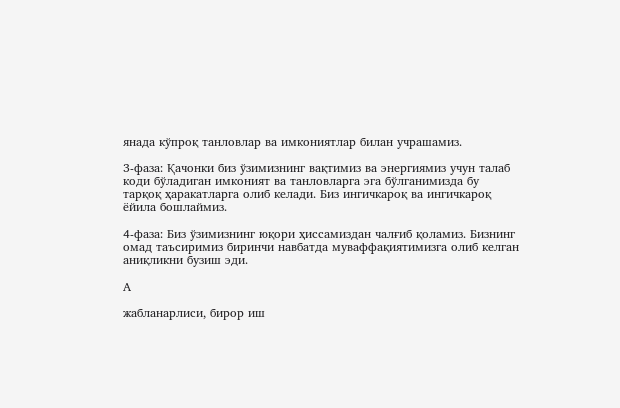янада кўпроқ танловлар ва имкониятлар билан учрашамиз.

3-фаза: Қачонки биз ўзимизнинг вақтимиз ва энергиямиз учун талаб коди бўладиган имконият ва танловларга эга бўлганимизда бу тарқоқ ҳаракатларга олиб келади. Биз ингичкароқ ва ингичкароқ ёйила бошлаймиз.

4-фаза: Биз ўзимизнинг юқори ҳиссамиздан чалғиб қоламиз. Бизнинг омад таъсиримиз биринчи навбатда муваффақиятимизга олиб келган аниқликни бузиш эди.

А

жабланарлиси, бирор иш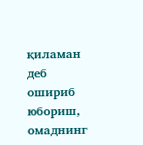қиламан деб ошириб юбориш, омаднинг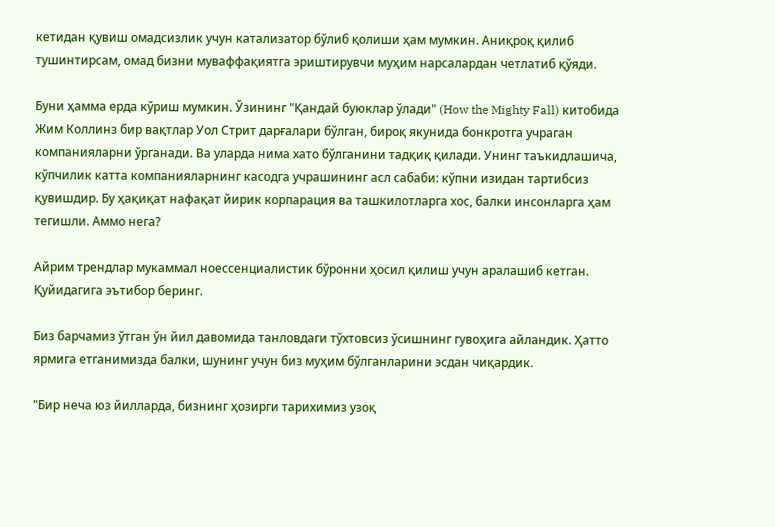кетидан қувиш омадсизлик учун катализатор бўлиб қолиши ҳам мумкин. Аниқроқ қилиб тушинтирсам, омад бизни муваффақиятга эриштирувчи муҳим нарсалардан четлатиб қўяди.

Буни ҳамма ерда кўриш мумкин. Ўзининг "Қандай буюклар ўлади" (How the Mighty Fall) китобида Жим Коллинз бир вақтлар Уол Стрит дарғалари бўлган, бироқ якунида бонкротга учраган компанияларни ўрганади. Ва уларда нима хато бўлганини тадқиқ қилади. Унинг таъкидлашича, кўпчилик катта компанияларнинг касодга учрашининг асл сабаби: кўпни изидан тартибсиз қувишдир. Бу ҳақиқат нафақат йирик корпарация ва ташкилотларга хос, балки инсонларга ҳам тегишли. Аммо нега?

Айрим трендлар мукаммал ноессенциалистик бўронни ҳосил қилиш учун аралашиб кетган. Қуйидагига эътибор беринг.

Биз барчамиз ўтган ўн йил давомида танловдаги тўхтовсиз ўсишнинг гувоҳига айландик. Ҳатто ярмига етганимизда балки, шунинг учун биз муҳим бўлганларини эсдан чиқардик.

"Бир неча юз йилларда, бизнинг ҳозирги тарихимиз узоқ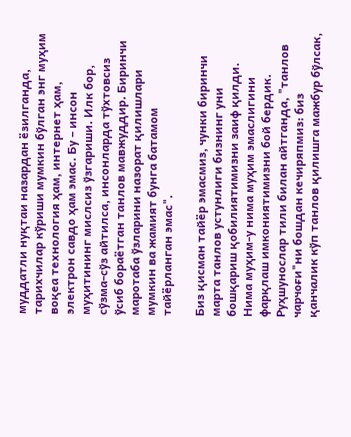муддатли нуқтаи назардан ёзилганда, тарихчилар кўриши мумкин бўлган энг муҳим воқеа технология ҳам, интернет ҳам, электрон савдо ҳам эмас. Бу – инсон муҳитининг мислсиз ўзгариши. Илк бор, сўзма-сўз айтилса, инсонларда тўхтовсиз ўсиб бораётган танлов мавжуддир. Биринчи маротаба ўзларини назорат қилишлари мумкин ва жамият бунга батамом тайёрланган эмас".

Биз қисман тайёр эмасмиз, чунки биринчи марта танлов устунлиги бизнинг уни бошқариш қобилиятимизни заиф қилди. Нима муҳим-у нима муҳим эмаслигини фарқлаш имкониятимизни бой бердик. Руҳшунослар тили билан айтганда, "танлов чарчоғи"ни бошдан кечиряпмиз: биз қанчалик кўп танлов қилишга мажбур бўлсак,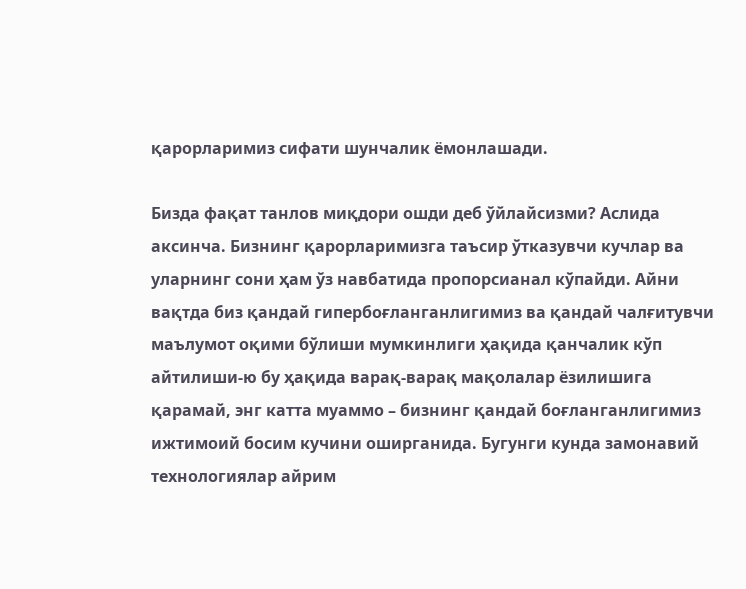қарорларимиз сифати шунчалик ёмонлашади.

Бизда фақат танлов миқдори ошди деб ўйлайсизми? Аслида аксинча. Бизнинг қарорларимизга таъсир ўтказувчи кучлар ва уларнинг сони ҳам ўз навбатида пропорсианал кўпайди. Айни вақтда биз қандай гипербоғланганлигимиз ва қандай чалғитувчи маълумот оқими бўлиши мумкинлиги ҳақида қанчалик кўп айтилиши-ю бу ҳақида варақ-варақ мақолалар ёзилишига қарамай, энг катта муаммо – бизнинг қандай боғланганлигимиз ижтимоий босим кучини оширганида. Бугунги кунда замонавий технологиялар айрим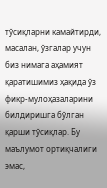тўсиқларни камайтирди, масалан, ўзгалар учун биз нимага аҳамият қаратишимиз ҳақида ўз фикр-мулоҳазаларини билдиришга бўлган қарши тўсиқлар. Бу маълумот ортиқчалиги эмас,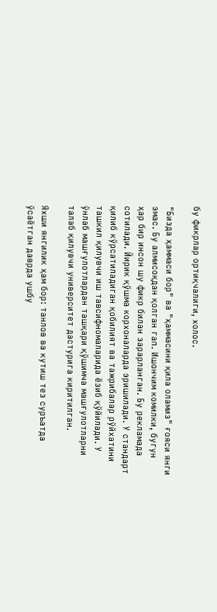бу фикрлар ортиқчалиги, холос.

"Бизда ҳаммаси бор" ва "ҳаммасини қила оламиз" ғояси янги эмас. Бу алмисоқдан қолган гап. Ишончим комилки, бугун ҳар бир инсон шу фикр билан зарарланган. Бу рекламада сотилади. Йирик қўшма корхоналарда эришилади. У стандарт қилиб кўрсатиладиган қобилият ва тажрибалар рўйхатини ташкил қилувчи иш тавсифномаларида ёзиб қўйилади. У ўнлаб машғулотлардан ташқари қўшимча машғулотларни талаб қилувчи университет дастурига киритилган.

Яхши янгилик ҳам бор: танлов ва кутиш тез суръатда ўсаётган даврда ушбу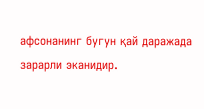афсонанинг бугун қай даражада зарарли эканидир.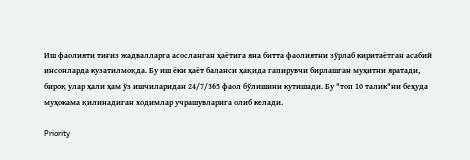Иш фаолияти тиғиз жадвалларга асосланган ҳаётига яна битта фаолиятни зўрлаб киритаётган асабий инсонларда кузатилмоқда. Бу иш ёки ҳаёт баланси ҳақида гапирувчи бирлашган муҳитни яратади, бироқ улар ҳали ҳам ўз ишчиларидан 24/7/365 фаол бўлишини кутишади. Бу "топ 10 талик"ни беҳуда муҳокама қилинадиган ходимлар учрашувларига олиб келади.

Priority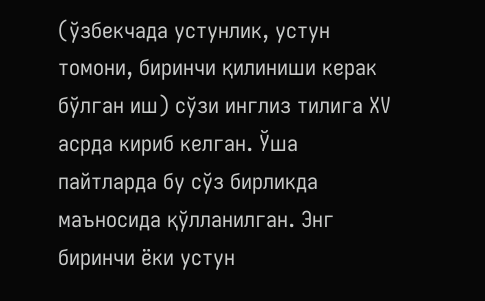(ўзбекчада устунлик, устун томони, биринчи қилиниши керак бўлган иш) сўзи инглиз тилига ХV асрда кириб келган. Ўша пайтларда бу сўз бирликда маъносида қўлланилган. Энг биринчи ёки устун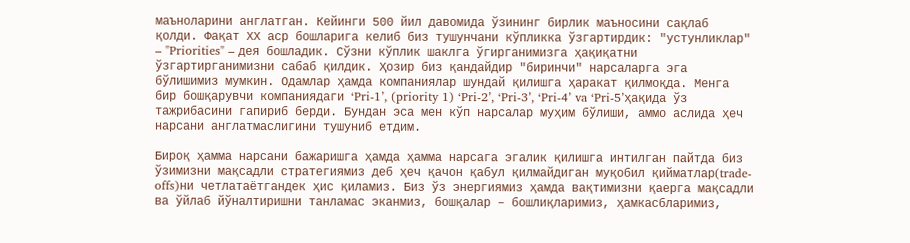маъноларини англатган. Кейинги 500 йил давомида ўзининг бирлик маъносини сақлаб қолди. Фақат ХХ аср бошларига келиб биз тушунчани кўпликка ўзгартирдик: "устунликлар" – "Priorities" – дея бошладик. Сўзни кўплик шаклга ўгирганимизга ҳақиқатни ўзгартирганимизни сабаб қилдик. Ҳозир биз қандайдир "биринчи" нарсаларга эга бўлишимиз мумкин. Одамлар ҳамда компаниялар шундай қилишга ҳаракат қилмоқда. Менга бир бошқарувчи компаниядаги ‘Pri-1’, (priority 1) ‘Pri-2’, ‘Pri-3’, ‘Pri-4’ va ‘Pri-5’ҳақида ўз тажрибасини гапириб берди. Бундан эса мен кўп нарсалар муҳим бўлиши, аммо аслида ҳеч нарсани англатмаслигини тушуниб етдим.

Бироқ ҳамма нарсани бажаришга ҳамда ҳамма нарсага эгалик қилишга интилган пайтда биз ўзимизни мақсадли стратегиямиз деб ҳеч қачон қабул қилмайдиган муқобил қийматлар(trade-offs)ни четлатаётгандек ҳис қиламиз. Биз ўз энергиямиз ҳамда вақтимизни қаерга мақсадли ва ўйлаб йўналтиришни танламас эканмиз, бошқалар – бошлиқларимиз, ҳамкасбларимиз,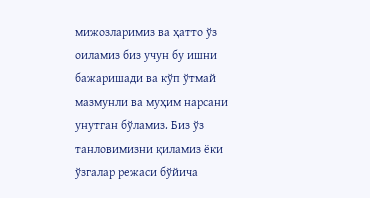мижозларимиз ва ҳатто ўз оиламиз биз учун бу ишни бажаришади ва кўп ўтмай мазмунли ва муҳим нарсани унутган бўламиз. Биз ўз танловимизни қиламиз ёки ўзгалар режаси бўйича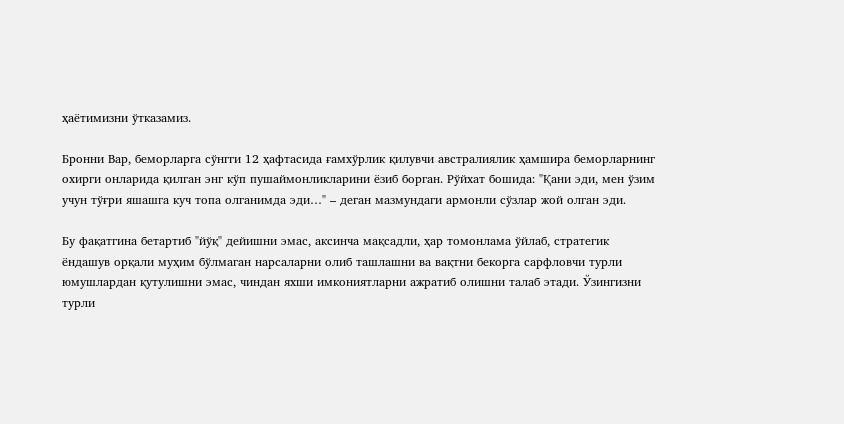ҳаётимизни ўтказамиз.

Бронни Вар, беморларга сўнгги 12 ҳафтасида ғамхўрлик қилувчи австралиялик ҳамшира беморларнинг охирги онларида қилган энг кўп пушаймонликларини ёзиб борган. Рўйхат бошида: "Қани эди, мен ўзим учун тўғри яшашга куч топа олганимда эди…" – деган мазмундаги армонли сўзлар жой олган эди.

Бу фақатгина бетартиб "йўқ" дейишни эмас, аксинча мақсадли, ҳар томонлама ўйлаб, стратегик ёндашув орқали муҳим бўлмаган нарсаларни олиб ташлашни ва вақтни бекорга сарфловчи турли юмушлардан қутулишни эмас, чиндан яхши имкониятларни ажратиб олишни талаб этади. Ўзингизни турли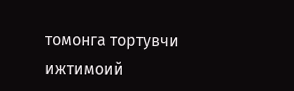томонга тортувчи ижтимоий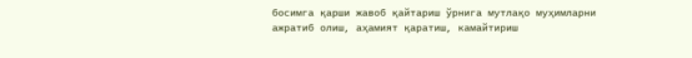босимга қарши жавоб қайтариш ўрнига мутлақо муҳимларни ажратиб олиш, аҳамият қаратиш, камайтириш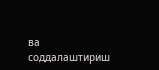ва соддалаштириш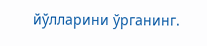йўлларини ўрганинг.